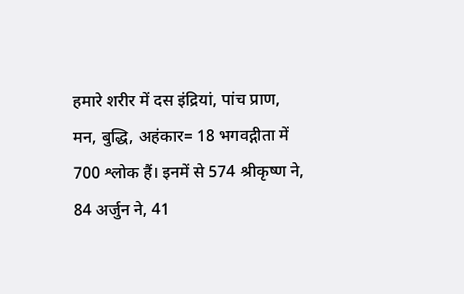हमारे शरीर में दस इंद्रियां, पांच प्राण, मन, बुद्धि, अहंकार= 18 भगवद्गीता में 700 श्लोक हैं। इनमें से 574 श्रीकृष्ण ने, 84 अर्जुन ने, 41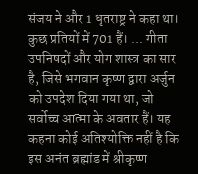संजय ने और 1 धृतराष्ट्र ने कहा था। कुछ प्रतियों में 701 हैं। ... गीता उपनिषदों और योग शास्त्र का सार है, जिसे भगवान कृष्ण द्वारा अर्जुन को उपदेश दिया गया था, जो सर्वोच्च आत्मा के अवतार हैं। यह कहना कोई अतिश्योक्ति नहीं है कि इस अनंत ब्रह्मांड में श्रीकृष्ण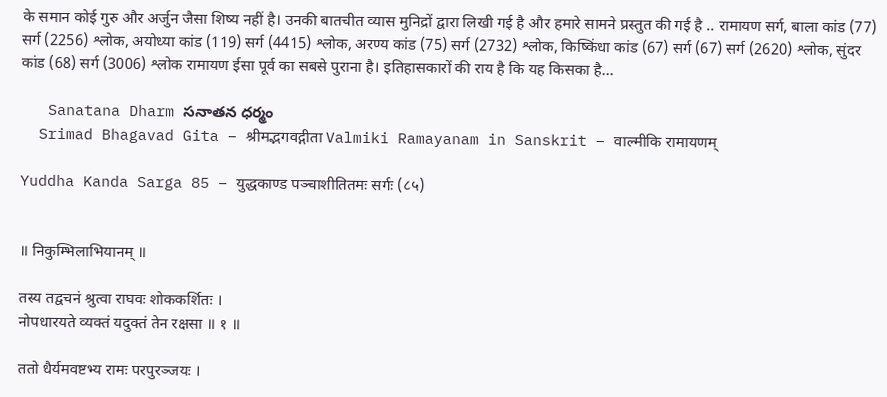के समान कोई गुरु और अर्जुन जैसा शिष्य नहीं है। उनकी बातचीत व्यास मुनिद्रों द्वारा लिखी गई है और हमारे सामने प्रस्तुत की गई है .. रामायण सर्ग, बाला कांड (77) सर्ग (2256) श्लोक, अयोध्या कांड (119) सर्ग (4415) श्लोक, अरण्य कांड (75) सर्ग (2732) श्लोक, किष्किंधा कांड (67) सर्ग (67) सर्ग (2620) श्लोक, सुंदर कांड (68) सर्ग (3006) श्लोक रामायण ईसा पूर्व का सबसे पुराना है। इतिहासकारों की राय है कि यह किसका है...

   Sanatana Dharm సనాతన ధర్మం
  Srimad Bhagavad Gita – श्रीमद्भगवद्गीता Valmiki Ramayanam in Sanskrit – वाल्मीकि रामायणम्

Yuddha Kanda Sarga 85 – युद्धकाण्ड पञ्चाशीतितमः सर्गः (८५)


॥ निकुम्भिलाभियानम् ॥

तस्य तद्वचनं श्रुत्वा राघवः शोककर्शितः ।
नोपधारयते व्यक्तं यदुक्तं तेन रक्षसा ॥ १ ॥

ततो धैर्यमवष्टभ्य रामः परपुरञ्जयः ।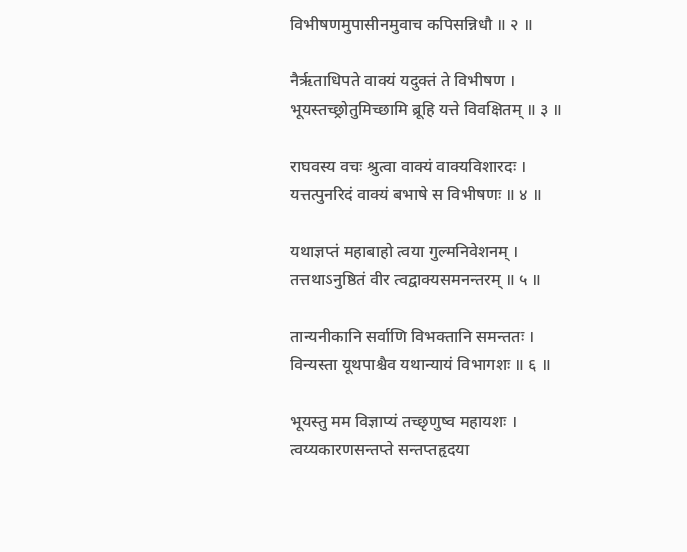विभीषणमुपासीनमुवाच कपिसन्निधौ ॥ २ ॥

नैरृताधिपते वाक्यं यदुक्तं ते विभीषण ।
भूयस्तच्छ्रोतुमिच्छामि ब्रूहि यत्ते विवक्षितम् ॥ ३ ॥

राघवस्य वचः श्रुत्वा वाक्यं वाक्यविशारदः ।
यत्तत्पुनरिदं वाक्यं बभाषे स विभीषणः ॥ ४ ॥

यथाज्ञप्तं महाबाहो त्वया गुल्मनिवेशनम् ।
तत्तथाऽनुष्ठितं वीर त्वद्वाक्यसमनन्तरम् ॥ ५ ॥

तान्यनीकानि सर्वाणि विभक्तानि समन्ततः ।
विन्यस्ता यूथपाश्चैव यथान्यायं विभागशः ॥ ६ ॥

भूयस्तु मम विज्ञाप्यं तच्छृणुष्व महायशः ।
त्वय्यकारणसन्तप्ते सन्तप्तहृदया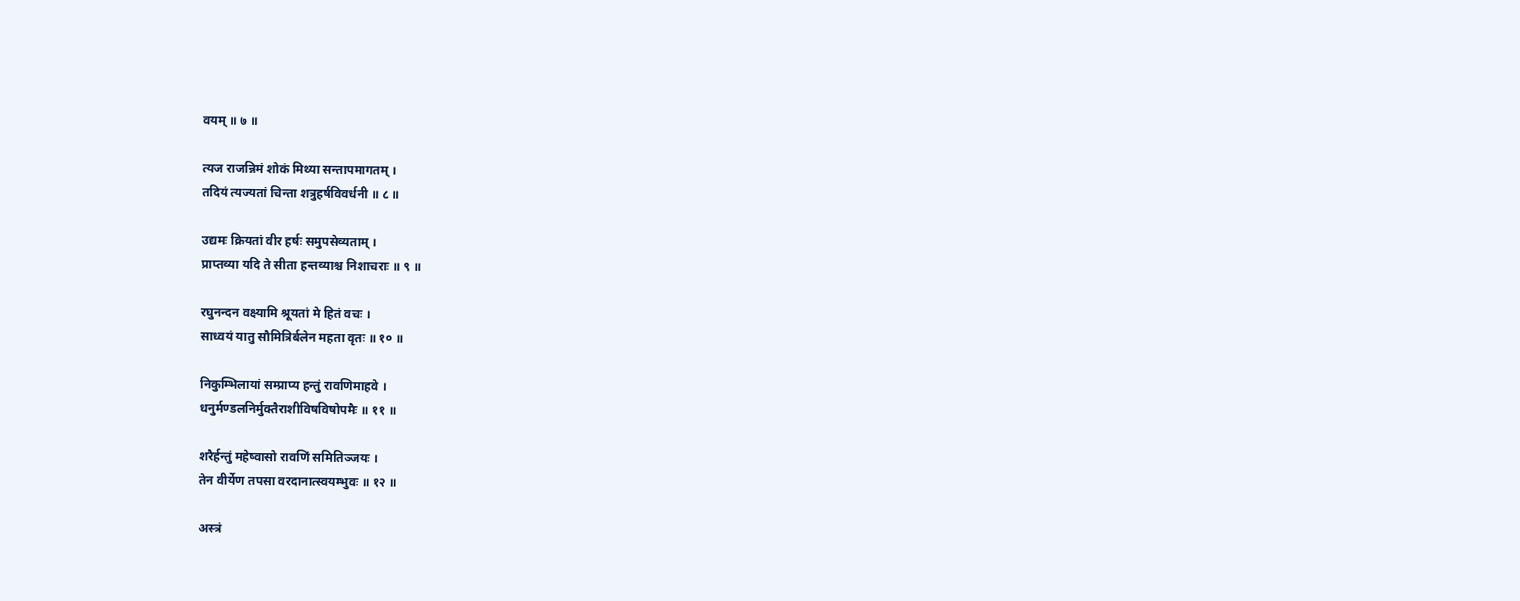वयम् ॥ ७ ॥

त्यज राजन्निमं शोकं मिथ्या सन्तापमागतम् ।
तदियं त्यज्यतां चिन्ता शत्रुहर्षविवर्धनी ॥ ८ ॥

उद्यमः क्रियतां वीर हर्षः समुपसेव्यताम् ।
प्राप्तव्या यदि ते सीता हन्तव्याश्च निशाचराः ॥ ९ ॥

रघुनन्दन वक्ष्यामि श्रूयतां मे हितं वचः ।
साध्वयं यातु सौमित्रिर्बलेन महता वृतः ॥ १० ॥

निकुम्भिलायां सम्प्राप्य हन्तुं रावणिमाहवे ।
धनुर्मण्डलनिर्मुक्तैराशीविषविषोपमैः ॥ ११ ॥

शरैर्हन्तुं महेष्वासो रावणिं समितिञ्जयः ।
तेन वीर्येण तपसा वरदानात्स्वयम्भुवः ॥ १२ ॥

अस्त्रं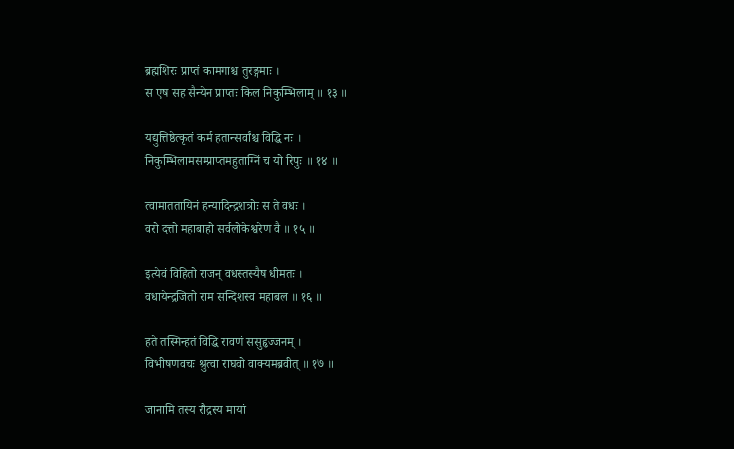ब्रह्मशिरः प्राप्तं कामगाश्च तुरङ्गमाः ।
स एष सह सैन्येन प्राप्तः किल निकुम्भिलाम् ॥ १३ ॥

यद्युत्तिष्ठेत्कृतं कर्म हतान्सर्वांश्च विद्धि नः ।
निकुम्भिलामसम्प्राप्तमहुताग्निं च यो रिपुः ॥ १४ ॥

त्वामाततायिनं हन्यादिन्द्रशत्रोः स ते वधः ।
वरो दत्तो महाबाहो सर्वलोकेश्वरेण वै ॥ १५ ॥

इत्येवं विहितो राजन् वधस्तस्यैष धीमतः ।
वधायेन्द्रजितो राम सन्दिशस्व महाबल ॥ १६ ॥

हते तस्मिन्हतं विद्धि रावणं ससुहृज्जनम् ।
विभीषणवचः श्रुत्वा राघवो वाक्यमब्रवीत् ॥ १७ ॥

जानामि तस्य रौद्रस्य मायां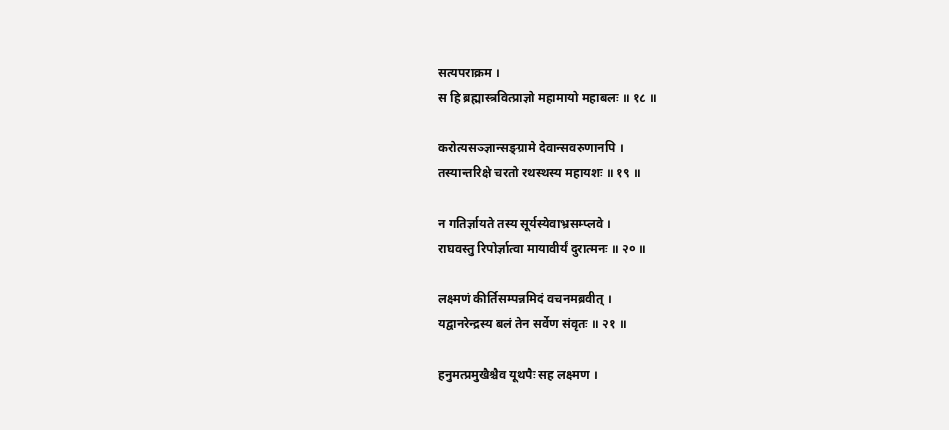सत्यपराक्रम ।
स हि ब्रह्मास्त्रवित्प्राज्ञो महामायो महाबलः ॥ १८ ॥

करोत्यसञ्ज्ञान्सङ्ग्रामे देवान्सवरुणानपि ।
तस्यान्तरिक्षे चरतो रथस्थस्य महायशः ॥ १९ ॥

न गतिर्ज्ञायते तस्य सूर्यस्येवाभ्रसम्प्लवे ।
राघवस्तु रिपोर्ज्ञात्वा मायावीर्यं दुरात्मनः ॥ २० ॥

लक्ष्मणं कीर्तिसम्पन्नमिदं वचनमब्रवीत् ।
यद्वानरेन्द्रस्य बलं तेन सर्वेण संवृतः ॥ २१ ॥

हनुमत्प्रमुखैश्चैव यूथपैः सह लक्ष्मण ।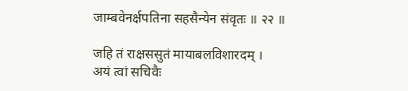जाम्बवेनर्क्षपतिना सहसैन्येन संवृतः ॥ २२ ॥

जहि तं राक्षससुतं मायाबलविशारदम् ।
अयं त्वां सचिवैः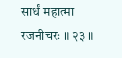सार्धं महात्मा रजनीचरः ॥ २३ ॥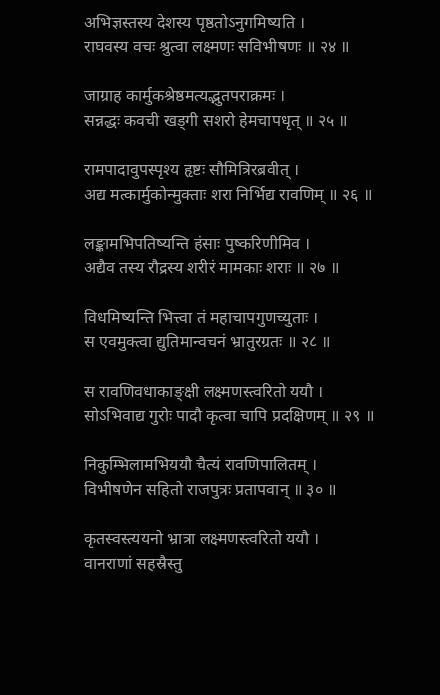अभिज्ञस्तस्य देशस्य पृष्ठतोऽनुगमिष्यति ।
राघवस्य वचः श्रुत्वा लक्ष्मणः सविभीषणः ॥ २४ ॥

जाग्राह कार्मुकश्रेष्ठमत्यद्भुतपराक्रमः ।
सन्नद्धः कवची खड्गी सशरो हेमचापधृत् ॥ २५ ॥

रामपादावुपस्पृश्य हृष्टः सौमित्रिरब्रवीत् ।
अद्य मत्कार्मुकोन्मुक्ताः शरा निर्भिद्य रावणिम् ॥ २६ ॥

लङ्कामभिपतिष्यन्ति हंसाः पुष्करिणीमिव ।
अद्यैव तस्य रौद्रस्य शरीरं मामकाः शराः ॥ २७ ॥

विधमिष्यन्ति भित्त्वा तं महाचापगुणच्युताः ।
स एवमुक्त्वा द्युतिमान्वचनं भ्रातुरग्रतः ॥ २८ ॥

स रावणिवधाकाङ्क्षी लक्ष्मणस्त्वरितो ययौ ।
सोऽभिवाद्य गुरोः पादौ कृत्वा चापि प्रदक्षिणम् ॥ २९ ॥

निकुम्भिलामभिययौ चैत्यं रावणिपालितम् ।
विभीषणेन सहितो राजपुत्रः प्रतापवान् ॥ ३० ॥

कृतस्वस्त्ययनो भ्रात्रा लक्ष्मणस्त्वरितो ययौ ।
वानराणां सहस्रैस्तु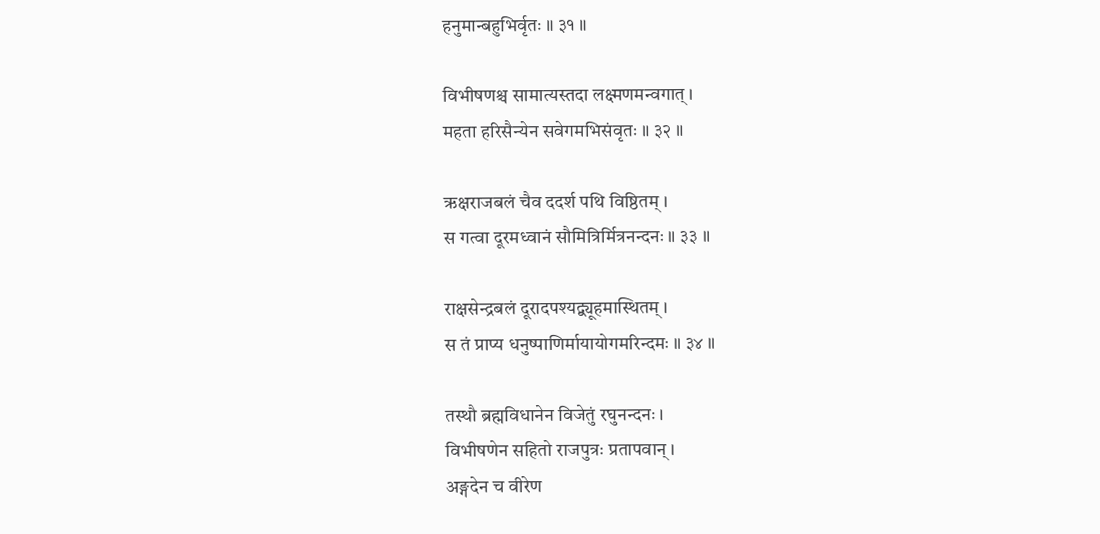हनुमान्बहुभिर्वृतः ॥ ३१ ॥

विभीषणश्च सामात्यस्तदा लक्ष्मणमन्वगात् ।
महता हरिसैन्येन सवेगमभिसंवृतः ॥ ३२ ॥

ऋक्षराजबलं चैव ददर्श पथि विष्ठितम् ।
स गत्वा दूरमध्वानं सौमित्रिर्मित्रनन्दनः ॥ ३३ ॥

राक्षसेन्द्रबलं दूरादपश्यद्व्यूहमास्थितम् ।
स तं प्राप्य धनुष्पाणिर्मायायोगमरिन्दमः ॥ ३४ ॥

तस्थौ ब्रह्मविधानेन विजेतुं रघुनन्दनः ।
विभीषणेन सहितो राजपुत्रः प्रतापवान् ।
अङ्गदेन च वीरेण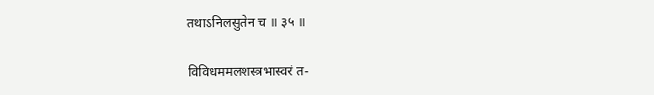तथाऽनिलसुतेन च ॥ ३५ ॥

विविधममलशस्त्रभास्वरं त-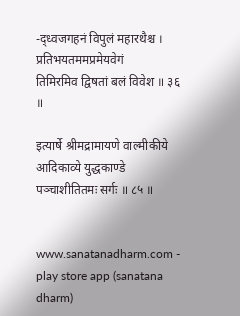-द्ध्वजगहनं विपुलं महारथैश्च ।
प्रतिभयतममप्रमेयवेगं
तिमिरमिव द्विषतां बलं विवेश ॥ ३६ ॥

इत्यार्षे श्रीमद्रामायणे वाल्मीकीये आदिकाव्ये युद्धकाण्डे पञ्चाशीतितमः सर्गः ॥ ८५ ॥


www.sanatanadharm.com - play store app (sanatana dharm)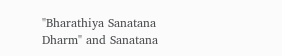"Bharathiya Sanatana Dharm" and Sanatana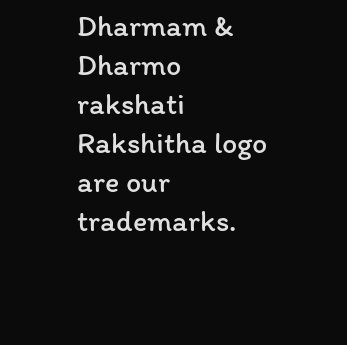Dharmam & Dharmo rakshati Rakshitha logo are our trademarks.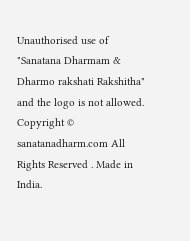Unauthorised use of "Sanatana Dharmam & Dharmo rakshati Rakshitha" and the logo is not allowed. Copyright © sanatanadharm.com All Rights Reserved . Made in India.